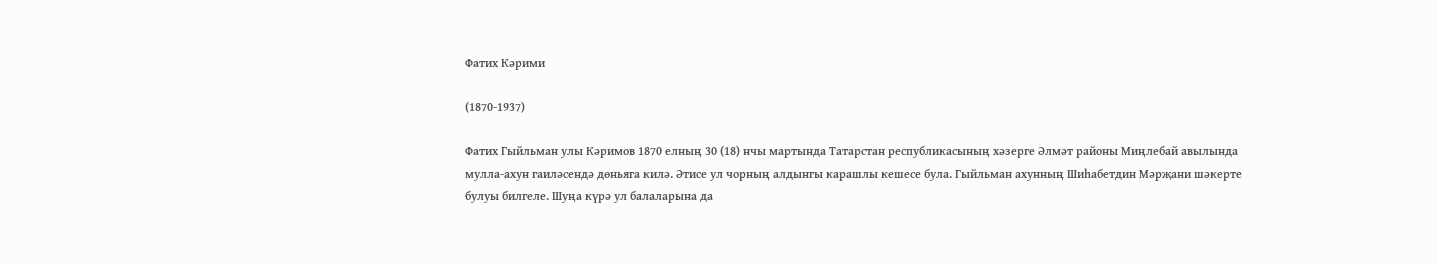Фатих Кәрими

(1870-1937)

Фатих Гыйльман улы Кәримов 1870 елның 30 (18) нчы мартында Татарстан республикасының хәзерге Әлмәт районы Миңлебай авылында мулла-ахун гаиләсендә дөньяга килә. Әтисе ул чорның алдынгы карашлы кешесе була. Гыйльман ахунның Шиһабетдин Мәрҗани шәкерте булуы билгеле. Шуңа күрә ул балаларына да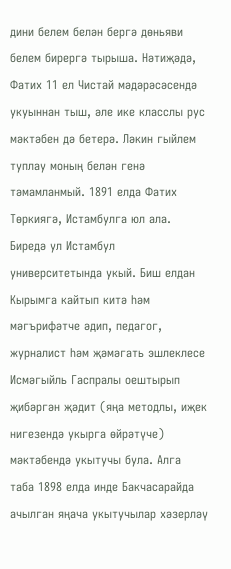дини белем белән бергә дөньяви белем бирергә тырыша. Нәтиҗәдә, Фатих 11 ел Чистай мәдәрәсәсендә укуыннан тыш, әле ике класслы рус мәктәбен дә бетерә. Ләкин гыйлем туплау моның белән генә тәмамланмый. 1891 елда Фатих Төркиягә, Истамбулга юл ала. Биредә ул Истамбул университетында укый. Биш елдан Кырымга кайтып китә һәм мәгърифәтче әдип, педагог, журналист һәм җәмәгать эшлеклесе Исмәгыйль Гаспралы оештырып җибәргән җәдит (яңа методлы, иҗек нигезендә укырга өйрәтүче) мәктәбендә укытучы була. Алга таба 1898 елда инде Бакчасарайда ачылган яңача укытучылар хәзерләү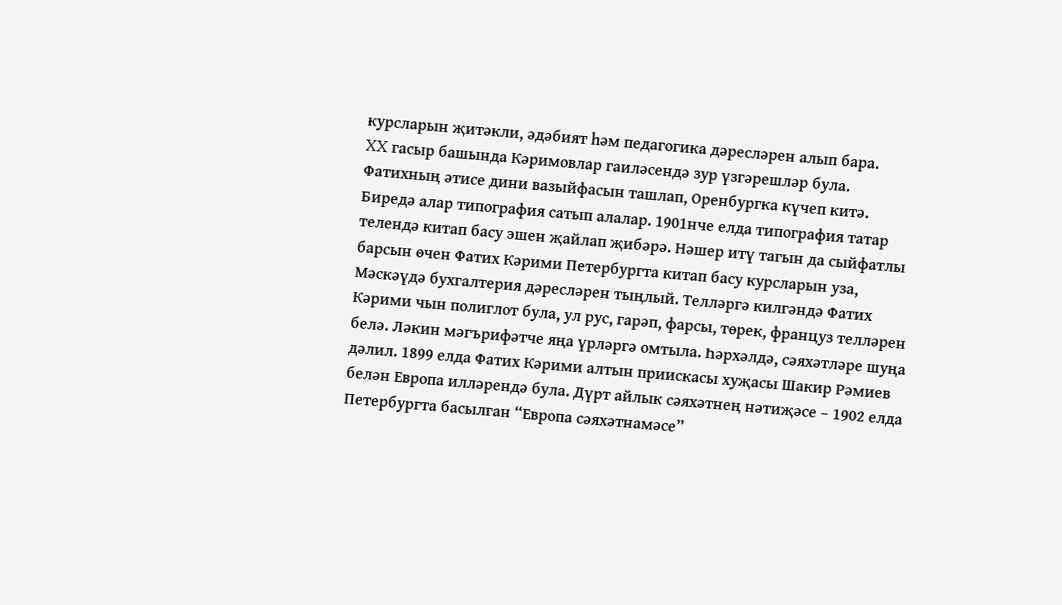курсларын җитәкли, әдәбият һәм педагогика дәресләрен алып бара.
XX гасыр башында Кәримовлар гаиләсендә зур үзгәрешләр була. Фатихның әтисе дини вазыйфасын ташлап, Оренбургка күчеп китә. Биредә алар типография сатып алалар. 1901нче елда типография татар телендә китап басу эшен җайлап җибәрә. Нәшер итү тагын да сыйфатлы барсын өчен Фатих Кәрими Петербургта китап басу курсларын уза, Мәскәүдә бухгалтерия дәресләрен тыңлый. Телләргә килгәндә Фатих Кәрими чын полиглот була, ул рус, гарәп, фарсы, төрек, француз телләрен белә. Ләкин мәгърифәтче яңа үрләргә омтыла. Һәрхәлдә, сәяхәтләре шуңа дәлил. 1899 елда Фатих Кәрими алтын приискасы хуҗасы Шакир Рәмиев белән Европа илләрендә була. Дүрт айлык сәяхәтнең нәтиҗәсе – 1902 елда Петербургта басылган “Европа сәяхәтнамәсе”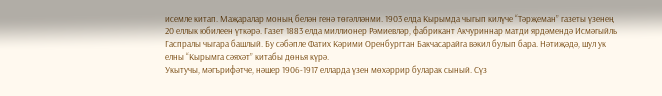исемле китап. Маҗаралар моның белән генә төгәлләнми. 1903 елда Кырымда чыгып килүче “Тәрҗеман” газеты үзенең 20 еллык юбилеен үткәрә. Газет 1883 елда миллионер Рәмиевләр, фабрикант Акчуриннар матди ярдәмендә Исмәгыйль Гаспралы чыгара башлый. Бу сәбәпле Фатих Кәрими Оренбургтан Бакчасарайга вәкил булып бара. Нәтиҗәдә, шул ук елны “Кырымга сәяхәт” китабы дөнья күрә.
Укытучы, мәгърифәтче, нәшер 1906-1917 елларда үзен мөхәррир буларак сыный. Сүз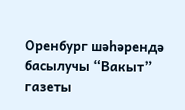Оренбург шәһәрендә басылучы “Вакыт” газеты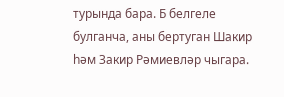турында бара. Б белгеле булганча, аны бертуган Шакир һәм Закир Рәмиевләр чыгара.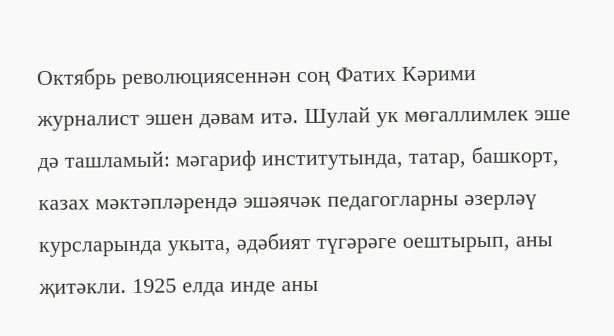Октябрь революциясеннән соң Фатих Кәрими журналист эшен дәвам итә. Шулай ук мөгаллимлек эше дә ташламый: мәгариф институтында, татар, башкорт, казах мәктәпләрендә эшәячәк педагогларны әзерләү курсларында укыта, әдәбият түгәрәге оештырып, аны җитәкли. 1925 елда инде аны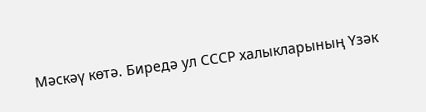Мәскәү көтә. Биредә ул СССР халыкларының Үзәк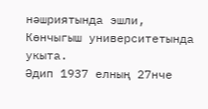нәшриятында эшли, Көнчыгыш университетында укыта.
Әдип 1937 елның 27нче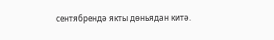сентябрендә якты дөньядан китә.